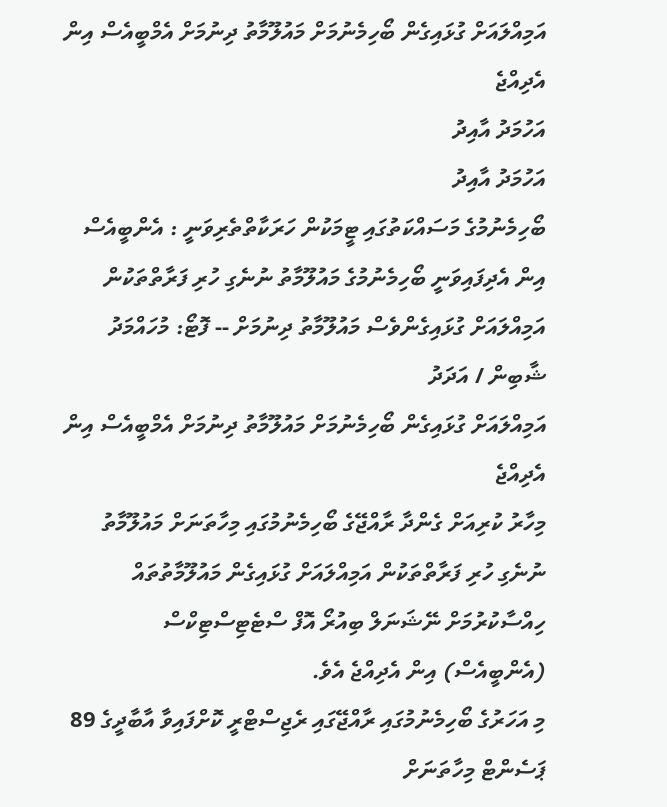އަމިއްލައަށް ގުޅައިގެން ބޯހިމެނުމަށް މައުލޫމާތު ދިނުމަށް އެމްބީއެސް އިން އެދިއްޖެ
އަހުމަދު އާއިދު
އަހުމަދު އާއިދު
ބޯހިމެނުމުގެ މަސައްކަތުގައި ޓީމަކުން ހަރަކާތްތެރިވަނީ : އެންބީއެސް އިން އެދިފައިވަނީ ބޯހިމެނުމުގެ މައުލޫމާތު ނުނެގި ހުރި ފަރާތްތަކުން އަމިއްލައަށް ގުޅައިގެންވެސް މައުލޫމާތު ދިނުމަށް -- ފޮޓޯ: މުހައްމަދު ޝާބިން / އަދަދު
އަމިއްލައަށް ގުޅައިގެން ބޯހިމެނުމަށް މައުލޫމާތު ދިނުމަށް އެމްބީއެސް އިން އެދިއްޖެ
މިހާރު ކުރިއަށް ގެންދާ ރާއްޖޭގެ ބޯހިމެނުމުގައި މިހާތަނަށް މައުލޫމާތު ނުނެގި ހުރި ފަރާތްތަކުން އަމިއްލައަށް ގުޅައިގެން މައުލޫމާތުތައް ހިއްސާކުރުމަށް ނޭޝަނަލް ބިއުރޯ އޮފް ސްޓެޓިސްޓިކްސް (އެންބީއެސް) އިން އެދިއްޖެ އެވެ.
މި އަހަރުގެ ބޯހިމެނުމުގައި ރާއްޖޭގައި ރެޖިސްޓްރީ ކޮށްފައިވާ އާބާދީގެ 89 ޕަސެންޓް މިހާތަނަށް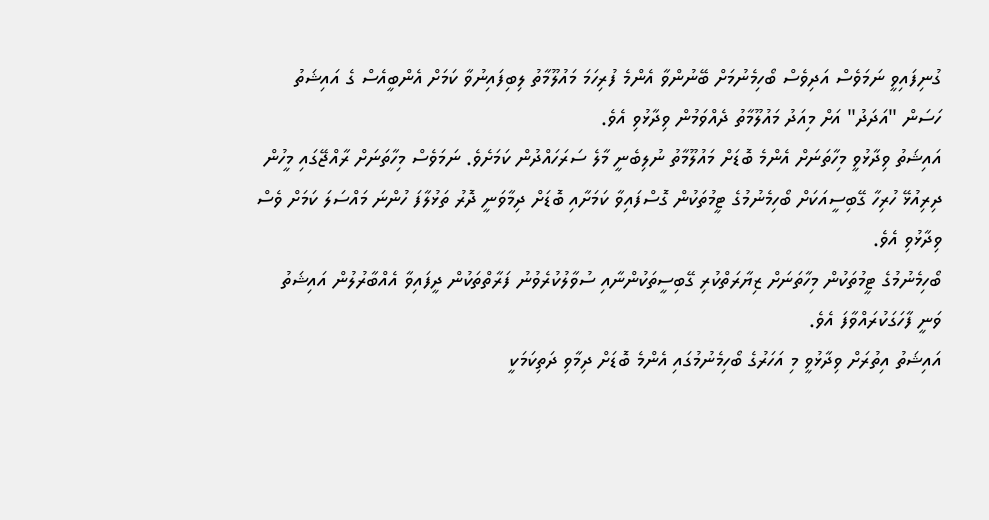ގުނިފައިވީ ނަމަވެސް އަދިވެސް ބޯހިމެނުމަށް ބޭނުންވާ އެންމެ ފުރިހަމަ މައުލޫމާތު ލިބިފައިނުވާ ކަމަށް އެންބީއެސް ގެ އައިޝަތު ހަސަން "އަދަދު" އަށް މިއަދު މައުލޫމާތު ދެއްވަމުން ވިދާޅުވި އެވެ.
އައިޝަތު ވިދާޅުވީ މިހާތަނަށް އެންމެ ބޮޑަށް މައުލޫމާތު ނުލިބެނީ މާލެ ސަރަހައްދުން ކަމަށެވެ. ނަމަވެސް މިހާތަނަށް ރާއްޖޭގައި މީހުން ދިރިއުޅޭ ހުރިހާ ގޭބިސީއަކަށް ބޯހިމެނުމުގެ ޓީމުތަކުން ގޮސްފައިވާ ކަމަށާއި ބޮޑަށް ދިމާވަނީ ދޮރު ތަޅުލާފަ ހުންނަ މައްސަލަ ކަމަށް ވެސް ވިދާޅުވި އެވެ.
ބޯހިމެނުމުގެ ޓީމުތަކުން މިހާތަނަށް ޒިޔާރަތްކުރި ގޭބިސީތަކުންނާއި ސުވާލުކުރެވުނު ފަރާތްތަކުން ދީފައިވާ އެއްބާރުލުން އައިޝަތު ވަނީ ފާހަގަކުރައްވާފަ އެވެ.
އައިޝަތު އިތުރަށް ވިދާޅުވީ މި އަހަރުގެ ބޯހިމެނުމުގައި އެންމެ ބޮޑަށް ދިމާވި ދަތިކަމަކީ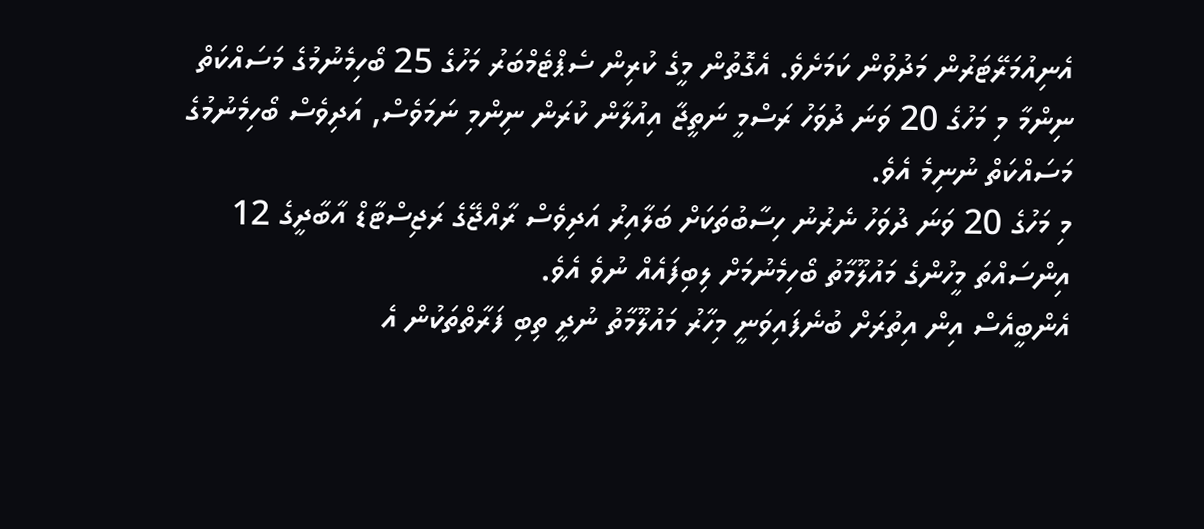އެނިއުމަރޭޓަރުން މަދުވުން ކަމަށެވެ. އެގޮތުން މީގެ ކުރިން ސެޕްޓެމްބަރު މަހުގެ 25 ބޯހިމެނުމުގެ މަސައްކަތް ނިންމާ މި މަހުގެ 20 ވަނަ ދުވަހު ރަސްމީ ނަތީޖާ އިއުލާން ކުރަން ނިންމި ނަމަވެސް, އަދިވެސް ބޯހިމެނުމުގެ މަސައްކަތް ނުނިމެ އެވެ.
މި މަހުގެ 20 ވަނަ ދުވަހު ނެރުނު ހިސާބުތަކަށް ބަލާއިރު އަދިވެސް ރާއްޖޭގެ ރަޖިސްޓާޑް އާބާދީގެ 12 އިންސައްތަ މީހުންގެ މައުލޫމާތު ބޯހިމެނުމަށް ލިބިފައެއް ނުވެ އެވެ.
އެންބީއެސް އިން އިތުރަށް ބުނެފައިވަނީ މިހާރު މައުލޫމާތު ނުދީ ތިބި ފަރާތްތަކުން އެ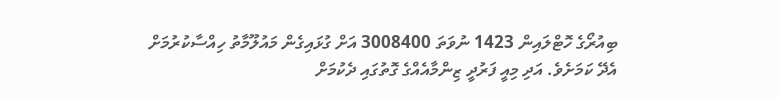ބިއުރޯގެ ހޮޓްލައިން 1423 ނުވަތަ 3008400 އަށް ގުޅައިގެން މައުލޫމާތު ހިއްސާކުރުމަށް އެދޭ ކަމަށެވެ. އަދި މިއީ ފަރުދީ ޒިންމާއެއްގެ ގޮތުގައި ދެކުމަށް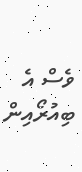ވެސް އެ ބިއުރޯއިން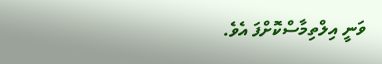ވަނީ އިލްތިމާސްކޮށްފަ އެވެ.